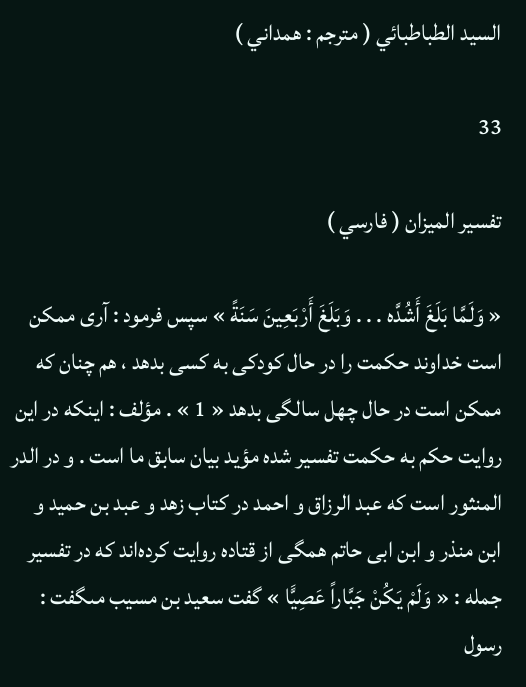السيد الطباطبائي ( مترجم : همداني )

33

تفسير الميزان ( فارسي )

« وَلَمَّا بَلَغَ أَشُدَّه . . . وَبَلَغَ أَرْبَعِينَ سَنَةً » سپس فرمود : آرى ممكن است خداوند حكمت را در حال كودكى به كسى بدهد ، هم چنان كه ممكن است در حال چهل سالگى بدهد « 1 » . مؤلف : اينكه در اين روايت حكم به حكمت تفسير شده مؤيد بيان سابق ما است . و در الدر المنثور است كه عبد الرزاق و احمد در كتاب زهد و عبد بن حميد و ابن منذر و ابن ابى حاتم همگى از قتاده روايت كرده‌اند كه در تفسير جمله : « وَلَمْ يَكُنْ جَبَّاراً عَصِيًّا » گفت سعيد بن مسيب مىگفت : رسول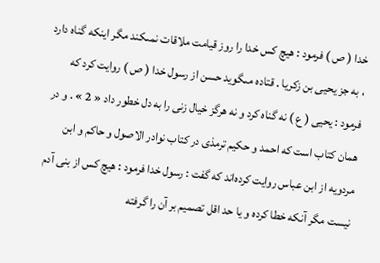خدا ( ص ) فرمود : هيچ كس خدا را روز قيامت ملاقات نمىكند مگر اينكه گناه دارد ، به جز يحيى بن زكريا . قتاده مىگويد حسن از رسول خدا ( ص ) روايت كرد كه فرمود : يحيى ( ع ) نه گناه كرد و نه هرگز خيال زنى را به دل خطور داد « 2 » . و در همان كتاب است كه احمد و حكيم ترمذى در كتاب نوادر الاصول و حاكم و ابن مردويه از ابن عباس روايت كرده‌اند كه گفت : رسول خدا فرمود : هيچ كس از بنى آدم نيست مگر آنكه خطا كرده و يا حد اقل تصميم بر آن را گرفته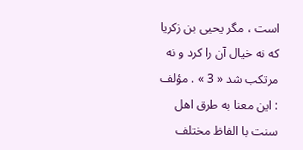است ، مگر يحيى بن زكريا كه نه خيال آن را كرد و نه مرتكب شد « 3 » . مؤلف : اين معنا به طرق اهل سنت با الفاظ مختلف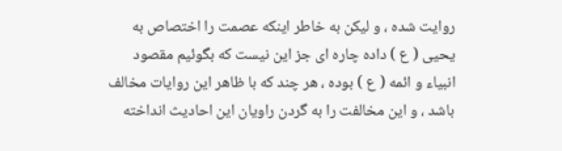روايت شده ، و ليكن به خاطر اينكه عصمت را اختصاص به يحيى ( ع ) داده چاره اى جز اين نيست كه بگوئيم مقصود انبياء و ائمه ( ع ) بوده ، هر چند كه با ظاهر اين روايات مخالف باشد ، و اين مخالفت را به گردن راويان اين احاديث انداخته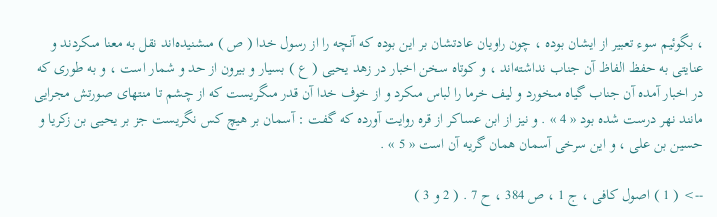، بگوئيم سوء تعبير از ايشان بوده ، چون راويان عادتشان بر اين بوده كه آنچه را از رسول خدا ( ص ) مىشنيده‌اند نقل به معنا مىكردند و عنايتى به حفظ الفاظ آن جناب نداشته‌اند ، و كوتاه سخن اخبار در زهد يحيى ( ع ) بسيار و بيرون از حد و شمار است ، و به طورى كه در اخبار آمده آن جناب گياه مىخورد و ليف خرما را لباس مىكرد و از خوف خدا آن قدر مىگريست كه از چشم تا منتهاى صورتش مجرايى مانند نهر درست شده بود « 4 » . و نيز از ابن عساكر از قره روايت آورده كه گفت : آسمان بر هيچ كس نگريست جز بر يحيى بن زكريا و حسين بن على ، و اين سرخى آسمان همان گريه آن است « 5 » .

--> ( 1 ) اصول كافى ، ج 1 ، ص 384 ، ح 7 . ( 2 و 3 )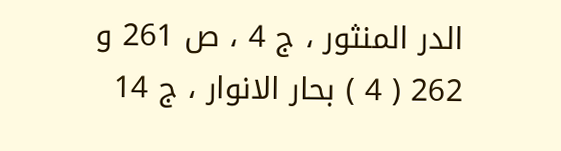الدر المنثور ، ج 4 ، ص 261 و 262 ( 4 ) بحار الانوار ، ج 14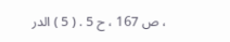، ص 167 ، ح 5 . ( 5 ) الدر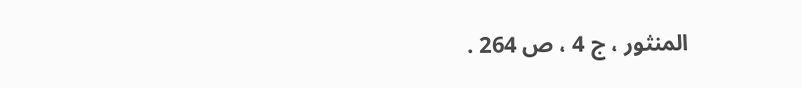المنثور ، ج 4 ، ص 264 .